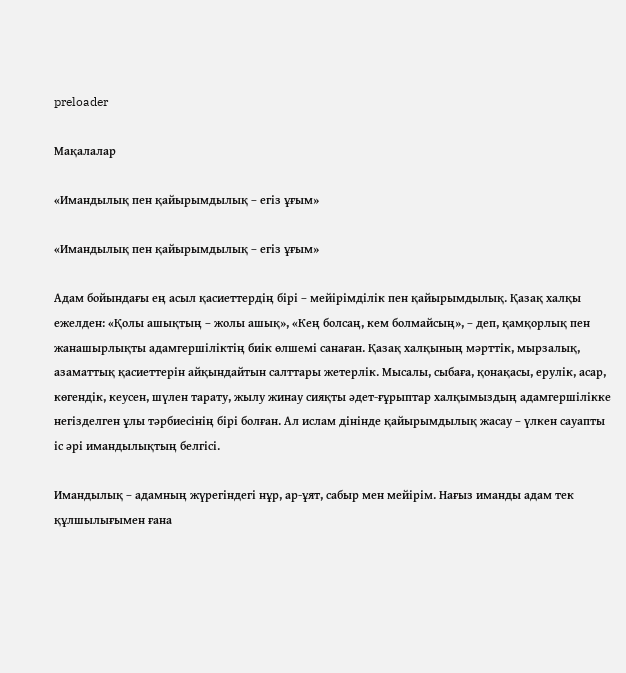preloader

Мақалалар

«Имандылық пен қайырымдылық – егіз ұғым»

«Имандылық пен қайырымдылық – егіз ұғым»

Адам бойындағы ең асыл қасиеттердің бірі – мейірімділік пен қайырымдылық. Қазақ халқы ежелден: «Қолы ашықтың – жолы ашық», «Кең болсаң, кем болмайсың», – деп, қамқорлық пен жанашырлықты адамгершіліктің биік өлшемі санаған. Қазақ халқының мәрттік, мырзалық, азаматтық қасиеттерін айқындайтын салттары жетерлік. Мысалы, сыбаға, қонақасы, ерулік, асар, көгендік, кеусен, шүлен тарату, жылу жинау сияқты әдет-ғұрыптар халқымыздың адамгершілікке негізделген ұлы тәрбиесінің бірі болған. Ал ислам дінінде қайырымдылық жасау – үлкен сауапты іс әрі имандылықтың белгісі.

Имандылық – адамның жүрегіндегі нұр, ар-ұят, сабыр мен мейірім. Нағыз иманды адам тек құлшылығымен ғана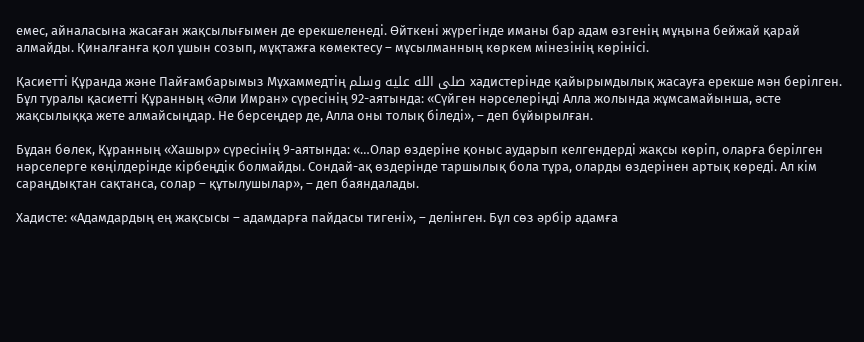емес, айналасына жасаған жақсылығымен де ерекшеленеді. Өйткені жүрегінде иманы бар адам өзгенің мұңына бейжай қарай алмайды. Қиналғанға қол ұшын созып, мұқтажға көмектесу – мұсылманның көркем мінезінің көрінісі.

Қасиетті Құранда және Пайғамбарымыз Мұхаммедтің صلى الله عليه وسلم хадистерінде қайырымдылық жасауға ерекше мән берілген. Бұл туралы қасиетті Құранның «Әли Имран» сүресінің 92-аятында: «Сүйген нәрселеріңді Алла жолында жұмсамайынша, әсте жақсылыққа жете алмайсыңдар. Не берсеңдер де, Алла оны толық біледі», – деп бұйырылған.

Бұдан бөлек, Құранның «Хашыр» сүресінің 9-аятында: «…Олар өздеріне қоныс аударып келгендерді жақсы көріп, оларға берілген нәрселерге көңілдерінде кірбеңдік болмайды. Сондай-ақ өздерінде таршылық бола тұра, оларды өздерінен артық көреді. Ал кім сараңдықтан сақтанса, солар – құтылушылар», – деп баяндалады.

Хадисте: «Адамдардың ең жақсысы – адамдарға пайдасы тигені», – делінген. Бұл сөз әрбір адамға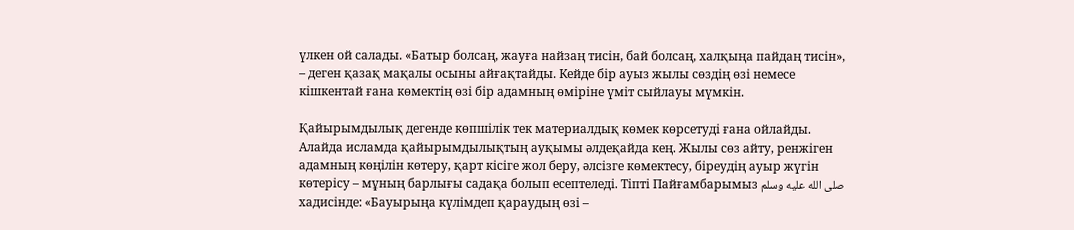үлкен ой салады. «Батыр болсаң, жауға найзаң тисін, бай болсаң, халқыңа пайдаң тисін», – деген қазақ мақалы осыны айғақтайды. Кейде бір ауыз жылы сөздің өзі немесе кішкентай ғана көмектің өзі бір адамның өміріне үміт сыйлауы мүмкін.

Қайырымдылық дегенде көпшілік тек материалдық көмек көрсетуді ғана ойлайды. Алайда исламда қайырымдылықтың ауқымы әлдеқайда кең. Жылы сөз айту, ренжіген адамның көңілін көтеру, қарт кісіге жол беру, әлсізге көмектесу, біреудің ауыр жүгін көтерісу – мұның барлығы садақа болып есептеледі. Тіпті Пайғамбарымыз صلى الله عليه وسلم хадисінде: «Бауырыңа күлімдеп қараудың өзі –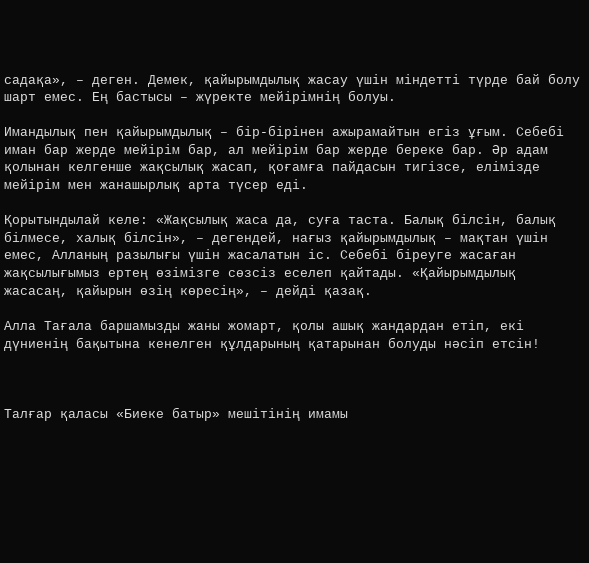садақа», – деген. Демек, қайырымдылық жасау үшін міндетті түрде бай болу шарт емес. Ең бастысы – жүректе мейірімнің болуы.

Имандылық пен қайырымдылық – бір-бірінен ажырамайтын егіз ұғым. Себебі иман бар жерде мейірім бар, ал мейірім бар жерде береке бар. Әр адам қолынан келгенше жақсылық жасап, қоғамға пайдасын тигізсе, елімізде мейірім мен жанашырлық арта түсер еді.

Қорытындылай келе: «Жақсылық жаса да, суға таста. Балық білсін, балық білмесе, халық білсін», – дегендей, нағыз қайырымдылық – мақтан үшін емес, Алланың разылығы үшін жасалатын іс. Себебі біреуге жасаған жақсылығымыз ертең өзімізге сөзсіз еселеп қайтады. «Қайырымдылық жасасаң, қайырын өзің көресің», – дейді қазақ.

Алла Тағала баршамызды жаны жомарт, қолы ашық жандардан етіп, екі дүниенің бақытына кенелген құлдарының қатарынан болуды нәсіп етсін!



Талғар қаласы «Биеке батыр» мешітінің имамы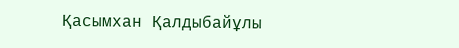Қасымхан Қалдыбайұлы